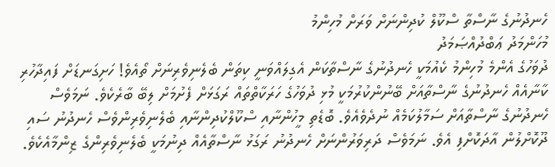ހެނދުނުގެ ނާސްތާ ސްކޫލް ކުދިންނަށް ވަރަށް މުހިންމު
މުހަންމަދު ޢަބްދުއްޞަމަދު
ދުވަހުގެ އެންމެ މުހިންމު ކެއުމަކީ ހެނދުނުގެ ނާސްތާކަން އެގިލައްވަނީ ކިތަން ބެލެނިވެރިނަށް ތޯއެވެ! ހަށިގަނޑަށް ފައިދާހުރި ކާނާއެއް ހެނދުނުގެ ނާސްތާއަށް ބޭނުންކުރުމަކީ މުޅި ދުވަހުގެ ހަރަކާތްތައް ރަގަޅަށް ފެށުމަށް ލިބޭ ބާރެކެވެ. ނަމަވެސް ހެނދުނުގެ ނާސްތާއަށް ސަމާލުކަމެއް ނުދެވެއެވެ. ބޮޑެތި މީހުންނާއި ސްކޫލްކުދިންނާއި ބެލެނިވެރިންވެސް ހެނދުނު ސައި ދޫކޮށްލުން އާދަކޮށްފި އެވެ. ނަމަވެސް ދަރިވަރުންނަށް ހެނދުނު ރަގަޅު ނާސްތާއެއް ދިނުމަކީ ބެލެނިވެރިންގެ ޒިންމާއެކެވެ.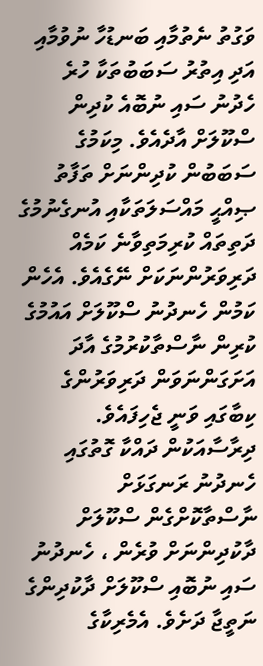ވަގުތު ނެތުމާއި ބަނޑުހާ ނުވުމާއި އަދި އިތުރު ސަބަބުތަކާ ހުރެ ހެދުނު ސައި ނުބޮއެ ކުދިން ސްކޫލަށް އާދެއެވެ. މިކަމުގެ ސަބަބުން ކުދިންނަށް ތަފާތު ޞިއްޙީ މައްސަލަތަކާއި އުނގެނުމުގެ ދަތިތައް ކުރިމަތިވާނެ ކަމެއް ދަރިވަރުންނަކަށް ނޭގެއެވެ. އެހެން ކަމުން ހެނދުނު ސްކޫލަށް އައުމުގެ ކުރިން ނާސްތާކުރުމުގެ އާދަ އަށަގަންނަވަން ދަރިވަރުންގެ ކިބާގައި ވަނީ ޖެހިފައެވެ.
ދިރާސާއަކުން ދައްކާ ގޮތުގައި ހެނދުނު ރަނގަޅަށް ނާސްތާކޮށްގެން ސްކޫލަށް ދާކުދިންނަށް ވުރެން ، ހެނދުނު ސައި ނުބޮއި ސްކޫލަށް ދާކުދިންގެ ނަތީޖާ ދަށެވެ. އެމެރިކާގެ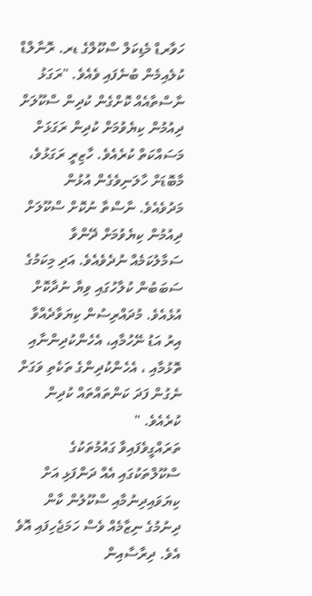ހަވާރޑް މެޑިކަލް ސްކޫލްގެ ޑރ. ރޮނާލްޑް ކުލެއިމެން ބުނެފައި ވެއެވެ. "ރަގަޅު ނާސްތާއެއް ކޮށްގެން ކުދިން ސްކޫލަށް ދިއުމުން ކިޔެވުމަށް ކުދިން ރަގަޅަށް މަސައްކަތް ކުރެއެވެ. ހާޒިރީ ރަގަޅުވެ، މާބޮޑަށް ހާލަނިވެގެން އުޅުން މަދުވެއެވެ. ނާސްތާ ނުކޮށް ސްކޫލަށް ދިއުމުން ކިޔެވުމަށް ދޭންވާ ސަމާލުކަމެއް ނުދެވެއެވެ. އަދި މިކަމުގެ ސަބަބުން ކުލާހުގައި ވިޔާ ނުދާކޮށް އުޅެއެވެ. މުދައްރިސުން ކިޔަވާދެއްވާ އިރު އަޑު ނޭހުމާއި، އެހެންކުދިންނާއި ތޮޅުމާއި ، އެހެންކުދިންގެ ތަކެތި ވަގަށް ނެގުން ފަދަ ކަންތައްތައް ކުދިން ކުރެއެވެ. "
ތަރައްގީވެފައިވާ ގައުމުތަކުގެ ސްކޫލްތަކުގައި އެއް ދަންފަޅި އަށް ކިޔަވައިދިނުމާއި ސްކޫލުން ކާން ދިނުމުގެ ނިޒާމެއް ވެސް ހަމަޖެހިފައި އޮވެ އެވެ. ދިރާސާއިން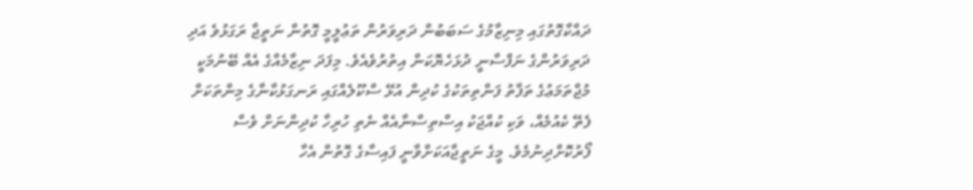ދައްކާގޮތުގައި މިނިޒާމުގެ ސަބަބުން ދަރިވަރުން ތަޢުލީމީ ގޮތުން ނަތީޖާ ރަގަޅުވެ އަދި ދަރިވަރުންގެ ނަފްސާނީ ދުޅަހެޔޮކަން އިތުރުވެއެވެ. މިފަދަ ނިޒާމެއްގެ އެއް ބޭނުމަކީ މުޖްތަމަޢުގެ ތަފާތު ފަންތިތަކުގެ ކުދިން އުޅޭ ސްކޫލެއްގައި ރަނގަޅުކާނާގެ މިންތަކަށް ފެތޭ ކެއުމެއް، ވަކި ކުއްޖަކު އިސްތިސްނާއެއް ނެތި ހުރިހާ ކުދިންނަށް ވެސް ފޯރުކޮށްދިނުމެވެ. މީގެ ނަތީޖާއަކަށްވާނީ ފައިސާގެ ގޮތުން އެހާ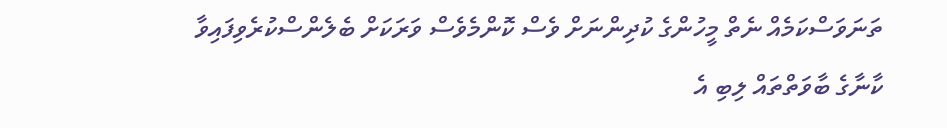ތަނަވަސްކަމެއް ނެތް މީހުންގެ ކުދިންނަށް ވެސް ކޮންމެވެސް ވަރަކަށް ބެލެންސްކުރެވިފައިވާ ކާނާގެ ބާވަތްތައް ލިބި އެ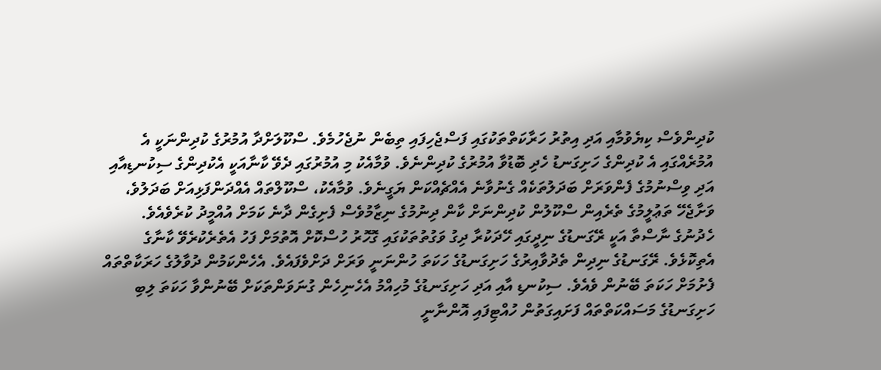ކުދިންވެސް ކިޔެވުމާއި އަދި އިތުރު ހަރާކަތްތަކުގައި ފަސްޖެހިފައި ތިބެން ނުޖެހުމެވެ. ސްކޫލަށްދާ އުމުރުގެ ކުދިންނަކީ އެ އުމުރެއްގައި އެ ކުދިންގެ ހަށިގަނޑު ހެދި ބޮޑުވާ އުމުރުގެ ކުދިންނެވެ. ވުމާއެކު މި އުމުރުގައި ދެވޭ ކާނާއަކީ އެކުދިންގެ ސިކުނޑިއާއި އަދި ވިސްނުމުގެ ފެންވަރަށް ބަދަލުތަކެއް ގެނުވާނެ އެއްޗެއްކަން ޔަގީނެވެ. ވުމާއެކު، ސްކޫލްތައް އެއްދަންފަޅިއަށް ބަދަލުވެ، ވަށާޖެހޭ ތަޢުލީމުގެ ތެރެއިން ސްކޫލުން ކުދިންނަށް ކާން ދިނުމުގެ ނިޒާމުވެސް ފެށިގެން ދާނެ ކަމަށް އުއްމީދު ކުރެވެއެވެ.
ހެދުނުގެ ނާސްތާ އަކީ ރޭގަނޑުގެ ނިދީގައި ހޭދަކުރާ ދިގު ވަގުތުތަކުގައި ގޮހޮރު ހުސްކޮށް އޮތުމަށް ފަހު އެތެރެކުރެވޭ ކާނާގެ އެތިކޮޅެވެ. ރޭގަނޑުގެ ނިދިން ތެދުވާއިރުގެ ހަށިގަނޑުގެ ހަކަތަ ހުންނަނީ ވަރަށް ދަށްވެފައެވެ. އެހެންކަމުން ދުވާލުގެ ހަރަކާތްތައް ފެށުމަށް ހަކަތަ ބޭނުން ވެއެވެ. ސިކުނޑި އާއި އަދި ހަށިގަނޑުގެ މުހިއްމު އެހެނިހެން ގުނަވަންތަކަށް ބޭނުންވާ ހަކަތަ ލިބި ހަށިގަނޑުގެ މަސައްކަތްތައް ފަށައިގަތުން ހުއްޓިފައި އޮންނާނީ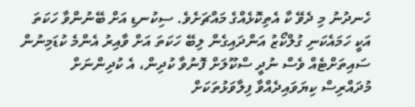ހެނދުނު މި ދެވޭ ކާ އެތިކޮޅެއްގެ މައްޗަށެވެ. ސިކުނޑި އަށް ބޭނުންވާ ހަކަތަ އަކީ ހަމައެކަނި ގުލްކޯޒު އަންދައިގެން ލިބޭ ހަކަތަ އަށް ވާއިރު އެންމެ ކުޑަމިނުން ސައިތަށްޓެއް ވެސް ނުދީ ސްކޫލަށް ފޮނުވާ ކުދިން، އެ ކުދިންނަށް މުދައްރިސް ކިޔަވައިދެއްވާ ފިލާވަޅުތަކަށް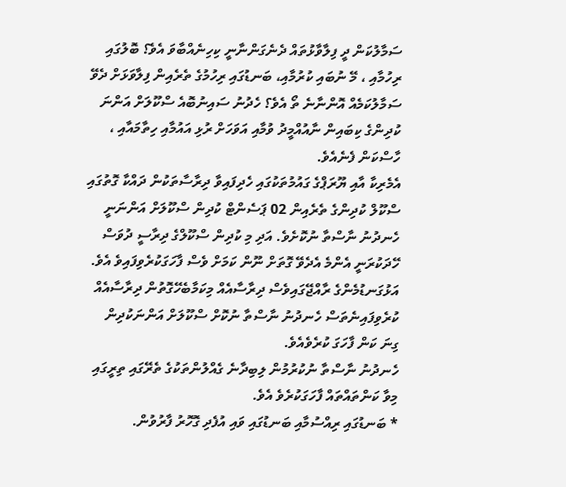ސަމާލުކަން ދީ ފިލާވާޅުތައް ދެނެގަންނާނީ ކިހިނެއްބާވަ އެވެ؟ ބޮލުގައި ރިހުމާއި ، މޭ ނުބައި ކުރުމާއި، ބަނޑުގައި ރިހުމުގެ ތެރެއިން ފިލާވަޅަށް ދެވޭ ސަމާލުކަމެއް އޮންނާނެ ތޯ އެވެ؟ ހެދުނު ސައިނުބޮއެ ސްކޫލަށް އަންނަ ކުދިންގެ ކިބައިން ނާއުއްމީދު ވުމާއި އަވަހަށް ރުޅި އައުމާއި ހިތާމައާއި ، ހާސްކަން ފެނެއެވެ.
އެމެރިކާ އާއި ޔޫރަޕްގެ ގައުމުތަކުގައި ހެދިފައިވާ ދިރާސާތަކުން ދައްކާ ގޮތުގައި ސްކޫލް ކުދިންގެ ތެރެއިން 02 ޕަސެންޓް ކުދިން ސްކޫލަށް އަންނަނީ ހެނދުނު ނާސްތާ ނުކޮށެވެ. އަދި މި ކުދިން ސްކޫލްގެ ދިރާސީ ދުވަސް ހޭދަކުރަނީ އެންމެ އެދެވޭ ގޮތަށް ނޫން ކަމަށް ވެސް ފާހަގަކުރެވިފައިވެ އެވެ. އަޅުގަނޑުމެންގެ ރާއްޖޭގައިވެސް ދިރާސާއެއް މިކަމާބެހޭގޮތުން ދިރާސާއެއް ކުރެވިފައިނެތަސް ހެނދުނު ނާސްތާ ނުކޮށް ސްކޫލަށް އަންނަކުދިން ގިނަ ކަން ފާހަގަ ކުރެވެއެވެ.
ހެނދުނު ނާސްތާ ނުކުރުމުން ލިބިދާނެ ގެއްލުންތަކުގެ ތެރޭގައި ތިރީގައި މިވާ ކަންތައްތައް ފާހަގަކުރެވެ އެވެ.
* ބަނޑުގައި ރިއްސުމާއި ބަނޑުގައި ވައި އުފެދި ގޮހޮރު ފާރުވުން.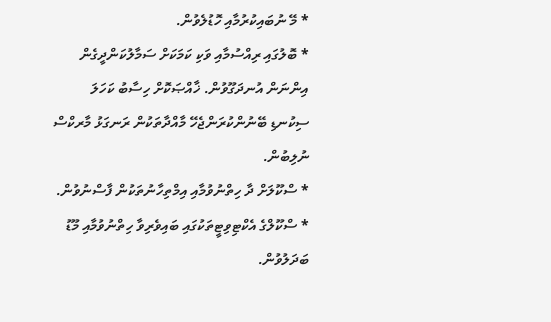* މޭ ނުބައިކުރުމާއި ހޮޑުލެވުން.
* ބޮލުގައި ރިއްސުމާއި ވަކި ކަމަކަށް ސަމާލުކަންދީގެން އިންނަން އުނދަގޫވުން. ޚާއްޞަކޮށް ހިސާބު ކަހަލަ ސިކުނޑި ބޭނުންކުރަންޖެހޭ މާއްދާތަކުން ރަނގަޅު މާރކްސް ނުލިބުން.
* ސްކޫލަށް ދާ ހިތްނުވުމާއި އިމްތިހާނުތަކުން ފާސްނުވުން.
* ސްކޫލްގެ އެކްޓިވިޓީތަކުގައި ބައިވެރިވާ ހިތްނުވުމާއި މޫޑު ބަދަލުވުން.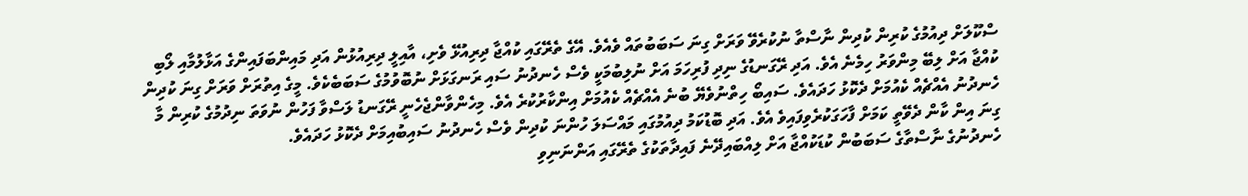ސްކޫލަށް ދިއުމުގެ ކުރިން ކުދިން ނާސްތާ ނުކުރެވޭ ވަރަށް ގިނަ ސަބަބުތައް ވެއެވެ. އޭގެ ތެރޭގައި ކުއްޖާ ދިރިއުޅޭ ވެށި، އާއިލީ ދިރިއުޅުން އަދި މައިންބަފައިންގެ އަޅާލުމާއި ލޯބި ކުއްޖާ އަށް ލިބޭ މިންވަރު ހިމެނެ އެވެ. އަދި ރޭގަނޑުގެ ނިދި ފުރިހަމަ އަށް ނުލިބުމަކީ ވެސް ހެނދުނު ސައި ރަނގަޅަށް ނުބޮވުމުގެ ސަބަބެކެވެ. މީގެ އިތުރަށް ވަރަށް ގިނަ ކުދިން ހެނދުނު އެއްޗެއް ކެއުމަށް ދެކޮޅު ހަދައެވެ. ސައިބޯ ހިތްނުވެޔޭ ބުނެ އެއްޗެއް ކެއުމަށް އިންކާރުކުރެ އެވެ. މިހެންވާންޖެހެނީ ރޭގަނޑު ލަސްވާ ފަހުން ނުވަތަ ނިދުމުގެ ކުރިން މާ ގިނަ އިން ކާން ދެވޭތީ ކަމަށް ފާހަގަކުރެވިފައިވެ އެވެ. އަދި ބޮޑުކަމު ދިއުމުގައި މައްސަލަ ހުންނަ ކުދިން ވެސް ހެނދުނު ސައިބުއިމަށް ދެކޮޅު ހަދައެވެ.
ހެނދުނުގެ ނާސްތާގެ ސަބަބުން ކުޑަކުއްޖާ އަށް ލިއްބައިދޭނެ ފައިދާތަކުގެ ތެރޭގައި އަންނަނިވި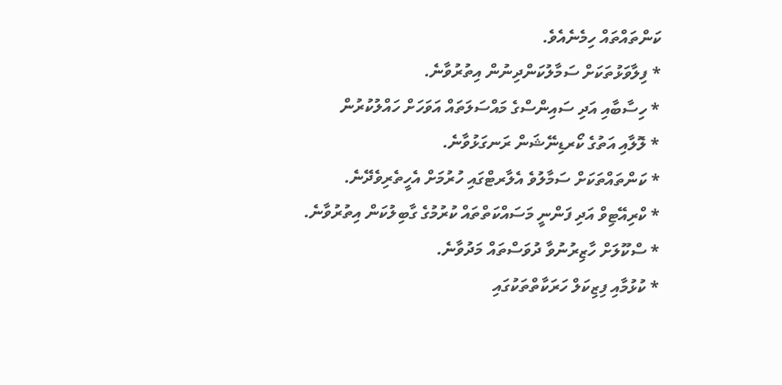ކަންތައްތައް ހިމެނެއެވެ.
* ފިލާވަޅުތަކަށް ސަމާލުކަންދިނުން އިތުރުވާނެ.
* ހިސާބާއި އަދި ސައިންސްގެ މައްސަލަތައް އަވަހަށް ހައްލުކުރުން
* ލޮލާއި އަތުގެ ކޯރޑިނޭޝަން ރަނގަޅުވާނެ.
* ކަންތައްތަކަށް ސަމާލުވެ އެލާރޓްގައި ހުރުމަށް އެހީތެރިވެދޭނެ.
* ކްރިއޭޓިވް އަދި ފަންނީ މަސައްކަތްތައް ކުރުމުގެ ގާބިލުކަން އިތުރުވާނެ.
* ސްކޫލަށް ހާޒިރުނުވާ ދުވަސްތައް މަދުވާނެ.
* ކުޅުމާއި ފިޒިކަލް ހަރަކާތްތަކުގައި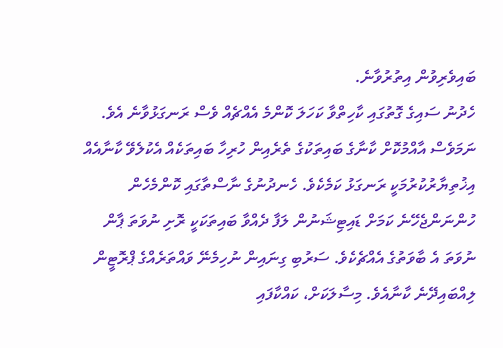ބައިވެރިވުން އިތުރުވާނެ.
ހެދުނު ސައިގެ ގޮތުގައި ކާހިތްވާ ކަހަލަ ކޮންމެ އެއްޗެއް ވެސް ރަނގަޅުވާނެ އެވެ. ނަމަވެސް އާއްމުކޮށް ކާނާގެ ބައިތަކުގެ ތެރެއިން ހުރިހާ ބައިތަކެއް އެކުލެވޭ ކާނާއެއް އިޚުތިޔާރުކުރުމަކީ ރަނގަޅު ކަމެކެވެ. ހެނދުނުގެ ނާސްތާގައި ކޮންމެހެން ހުންނަންޖެހޭނެ ކަމަށް ޑައިޓިޝަނުން ލަފާ ދެއްވާ ބައިތަކަކީ ރޮށި ނުވަތަ ޕާން ނުވަތަ އެ ބާވަތުގެ އެއްޗެކެވެ. ސަރުބި ގިނައިން ނުހިމެނޭ ވައްތަރެއްގެ ޕްރޮޓީން ލިއްބައިދޭނެ ކާނާއެވެ. މިސާލަކަށް، ކައްކާފައި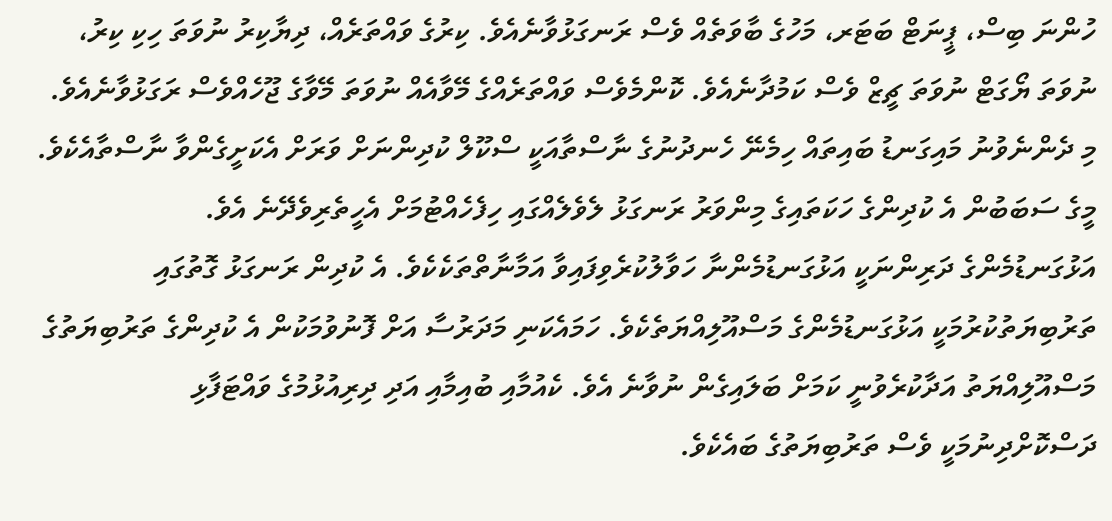ހުންނަ ބިސް، ޕީނަޓް ބަޓަރ، މަހުގެ ބާވަތެއް ވެސް ރަނގަޅުވާނެއެވެ. ކިރުގެ ވައްތަރެއް، ދިޔާކިރު ނުވަތަ ހިކި ކިރު، ނުވަތަ ޔޯގަޓް ނުވަތަ ޗީޒް ވެސް ކަމުދާނެއެވެ. ކޮންމެވެސް ވައްތަރެއްގެ މޭވާއެއް ނުވަތަ މޭވާގެ ޖޫހެއްވެސް ރަގަޅުވާނެއެވެ. މި ދެންނެވުނު މައިގަނޑު ބައިތައް ހިމެނޭ ހެނދުނުގެ ނާސްތާއަކީ ސްކޫލް ކުދިންނަށް ވަރަށް އެކަށީގެންވާ ނާސްތާއެކެވެ. މީގެ ސަބަބުން އެ ކުދިންގެ ހަކަތައިގެ މިންވަރު ރަނގަޅު ލެވެލެއްގައި ހިފެހެއްޓުމަށް އެހީތެރިވެދޭނެ އެވެ.
އަޅުގަނޑުމެންގެ ދަރިންނަކީ އަޅުގަނޑުމެންނާ ހަވާލުކުރެވިފައިވާ އަމާނާތްތަކެކެވެ. އެ ކުދިން ރަނގަޅު ގޮތުގައި ތަރުބިޔަތުކުރުމަކީ އަޅުގަނޑުމެންގެ މަސްއޫލިއްޔަތެކެވެ. ހަމައެކަނި މަދަރުސާ އަށް ފޮނުވުމަކުން އެ ކުދިންގެ ތަރުބިޔަތުގެ މަސްއޫލިއްޔަތު އަދާކުރެވުނީ ކަމަށް ބަލައިގެން ނުވާނެ އެވެ. ކެއުމާއި ބުއިމާއި އަދި ދިރިއުޅުމުގެ ވައްޓަފާޅި ދަސްކޮށްދިނުމަކީ ވެސް ތަރުބިޔަތުގެ ބައެކެވެ.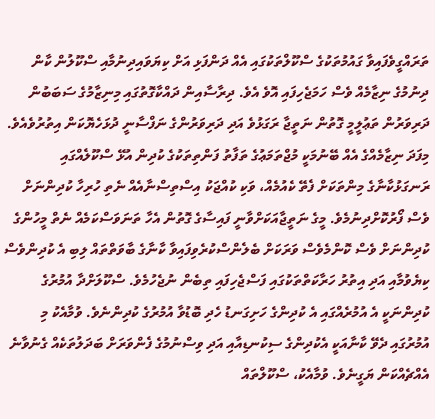ތަރައްގީވެފައިވާ ގައުމުތަކުގެ ސްކޫލްތަކުގައި އެއް ދަންފަޅި އަށް ކިޔަވައިދިނުމާއި ސްކޫލުން ކާން ދިނުމުގެ ނިޒާމެއް ވެސް ހަމަޖެހިފައި އޮވެ އެވެ. ދިރާސާއިން ދައްކާގޮތުގައި މިނިޒާމުގެ ސަބަބުން ދަރިވަރުން ތަޢުލީމީ ގޮތުން ނަތީޖާ ރަގަޅުވެ އަދި ދަރިވަރުންގެ ނަފްސާނީ ދުޅަހެޔޮކަން އިތުރުވެއެވެ. މިފަދަ ނިޒާމެއްގެ އެއް ބޭނުމަކީ މުޖްތަމަޢުގެ ތަފާތު ފަންތިތަކުގެ ކުދިން އުޅޭ ސްކޫލެއްގައި ރަނގަޅުކާނާގެ މިންތަކަށް ފެތޭ ކެއުމެއް، ވަކި ކުއްޖަކު އިސްތިސްނާއެއް ނެތި ހުރިހާ ކުދިންނަށް ވެސް ފޯރުކޮށްދިނުމެވެ. މީގެ ނަތީޖާއަކަށްވާނީ ފައިސާގެ ގޮތުން އެހާ ތަނަވަސްކަމެއް ނެތް މީހުންގެ ކުދިންނަށް ވެސް ކޮންމެވެސް ވަރަކަށް ބެލެންސްކުރެވިފައިވާ ކާނާގެ ބާވަތްތައް ލިބި އެ ކުދިންވެސް ކިޔެވުމާއި އަދި އިތުރު ހަރާކަތްތަކުގައި ފަސްޖެހިފައި ތިބެން ނުޖެހުމެވެ. ސްކޫލަށްދާ އުމުރުގެ ކުދިންނަކީ އެ އުމުރެއްގައި އެ ކުދިންގެ ހަށިގަނޑު ހެދި ބޮޑުވާ އުމުރުގެ ކުދިންނެވެ. ވުމާއެކު މި އުމުރުގައި ދެވޭ ކާނާއަކީ އެކުދިންގެ ސިކުނޑިއާއި އަދި ވިސްނުމުގެ ފެންވަރަށް ބަދަލުތަކެއް ގެނުވާނެ އެއްޗެއްކަން ޔަގީނެވެ. ވުމާއެކު، ސްކޫލްތައް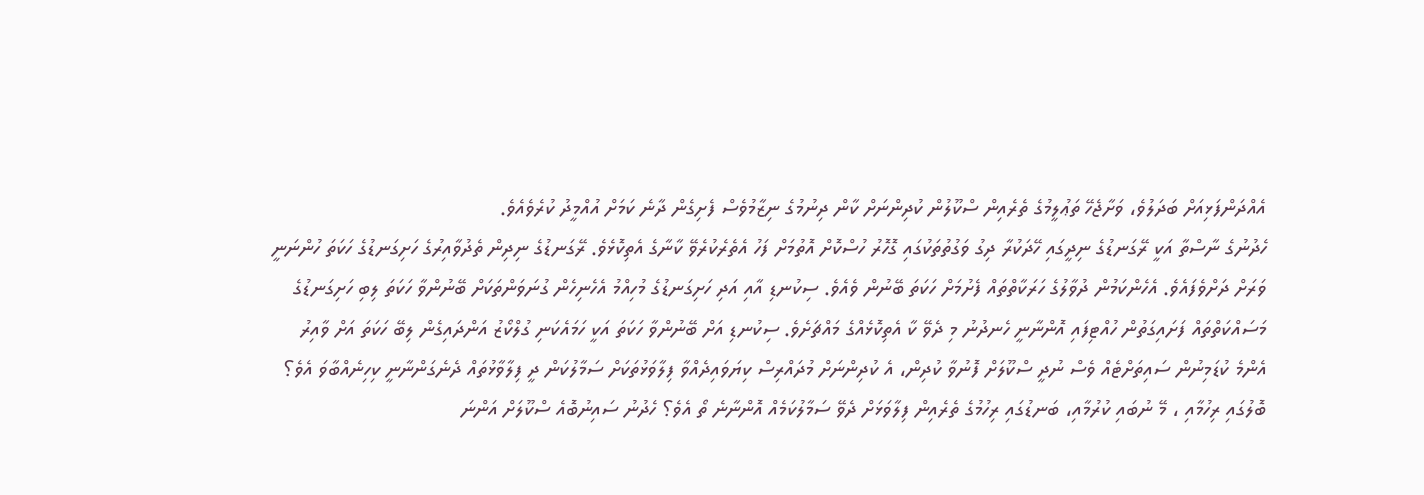އެއްދަންފަޅިއަށް ބަދަލުވެ، ވަށާޖެހޭ ތަޢުލީމުގެ ތެރެއިން ސްކޫލުން ކުދިންނަށް ކާން ދިނުމުގެ ނިޒާމުވެސް ފެށިގެން ދާނެ ކަމަށް އުއްމީދު ކުރެވެއެވެ.
ހެދުނުގެ ނާސްތާ އަކީ ރޭގަނޑުގެ ނިދީގައި ހޭދަކުރާ ދިގު ވަގުތުތަކުގައި ގޮހޮރު ހުސްކޮށް އޮތުމަށް ފަހު އެތެރެކުރެވޭ ކާނާގެ އެތިކޮޅެވެ. ރޭގަނޑުގެ ނިދިން ތެދުވާއިރުގެ ހަށިގަނޑުގެ ހަކަތަ ހުންނަނީ ވަރަށް ދަށްވެފައެވެ. އެހެންކަމުން ދުވާލުގެ ހަރަކާތްތައް ފެށުމަށް ހަކަތަ ބޭނުން ވެއެވެ. ސިކުނޑި އާއި އަދި ހަށިގަނޑުގެ މުހިއްމު އެހެނިހެން ގުނަވަންތަކަށް ބޭނުންވާ ހަކަތަ ލިބި ހަށިގަނޑުގެ މަސައްކަތްތައް ފަށައިގަތުން ހުއްޓިފައި އޮންނާނީ ހެނދުނު މި ދެވޭ ކާ އެތިކޮޅެއްގެ މައްޗަށެވެ. ސިކުނޑި އަށް ބޭނުންވާ ހަކަތަ އަކީ ހަމައެކަނި ގުލްކޯޒު އަންދައިގެން ލިބޭ ހަކަތަ އަށް ވާއިރު އެންމެ ކުޑަމިނުން ސައިތަށްޓެއް ވެސް ނުދީ ސްކޫލަށް ފޮނުވާ ކުދިން، އެ ކުދިންނަށް މުދައްރިސް ކިޔަވައިދެއްވާ ފިލާވަޅުތަކަށް ސަމާލުކަން ދީ ފިލާވާޅުތައް ދެނެގަންނާނީ ކިހިނެއްބާވަ އެވެ؟ ބޮލުގައި ރިހުމާއި ، މޭ ނުބައި ކުރުމާއި، ބަނޑުގައި ރިހުމުގެ ތެރެއިން ފިލާވަޅަށް ދެވޭ ސަމާލުކަމެއް އޮންނާނެ ތޯ އެވެ؟ ހެދުނު ސައިނުބޮއެ ސްކޫލަށް އަންނަ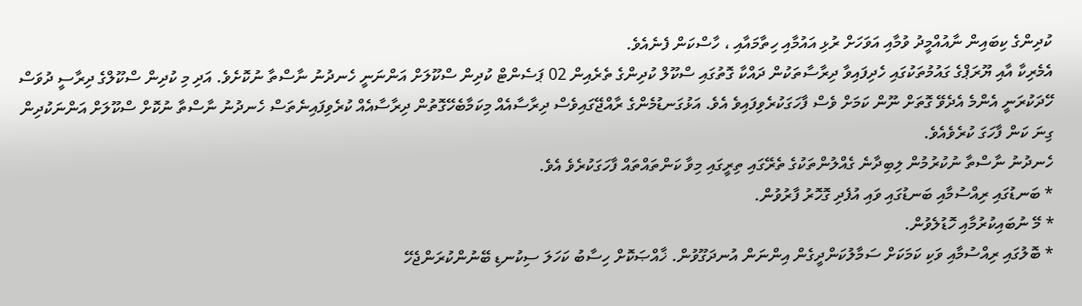ކުދިންގެ ކިބައިން ނާއުއްމީދު ވުމާއި އަވަހަށް ރުޅި އައުމާއި ހިތާމައާއި ، ހާސްކަން ފެނެއެވެ.
އެމެރިކާ އާއި ޔޫރަޕްގެ ގައުމުތަކުގައި ހެދިފައިވާ ދިރާސާތަކުން ދައްކާ ގޮތުގައި ސްކޫލް ކުދިންގެ ތެރެއިން 02 ޕަސެންޓް ކުދިން ސްކޫލަށް އަންނަނީ ހެނދުނު ނާސްތާ ނުކޮށެވެ. އަދި މި ކުދިން ސްކޫލްގެ ދިރާސީ ދުވަސް ހޭދަކުރަނީ އެންމެ އެދެވޭ ގޮތަށް ނޫން ކަމަށް ވެސް ފާހަގަކުރެވިފައިވެ އެވެ. އަޅުގަނޑުމެންގެ ރާއްޖޭގައިވެސް ދިރާސާއެއް މިކަމާބެހޭގޮތުން ދިރާސާއެއް ކުރެވިފައިނެތަސް ހެނދުނު ނާސްތާ ނުކޮށް ސްކޫލަށް އަންނަކުދިން ގިނަ ކަން ފާހަގަ ކުރެވެއެވެ.
ހެނދުނު ނާސްތާ ނުކުރުމުން ލިބިދާނެ ގެއްލުންތަކުގެ ތެރޭގައި ތިރީގައި މިވާ ކަންތައްތައް ފާހަގަކުރެވެ އެވެ.
* ބަނޑުގައި ރިއްސުމާއި ބަނޑުގައި ވައި އުފެދި ގޮހޮރު ފާރުވުން.
* މޭ ނުބައިކުރުމާއި ހޮޑުލެވުން.
* ބޮލުގައި ރިއްސުމާއި ވަކި ކަމަކަށް ސަމާލުކަންދީގެން އިންނަން އުނދަގޫވުން. ޚާއްޞަކޮށް ހިސާބު ކަހަލަ ސިކުނޑި ބޭނުންކުރަންޖެހޭ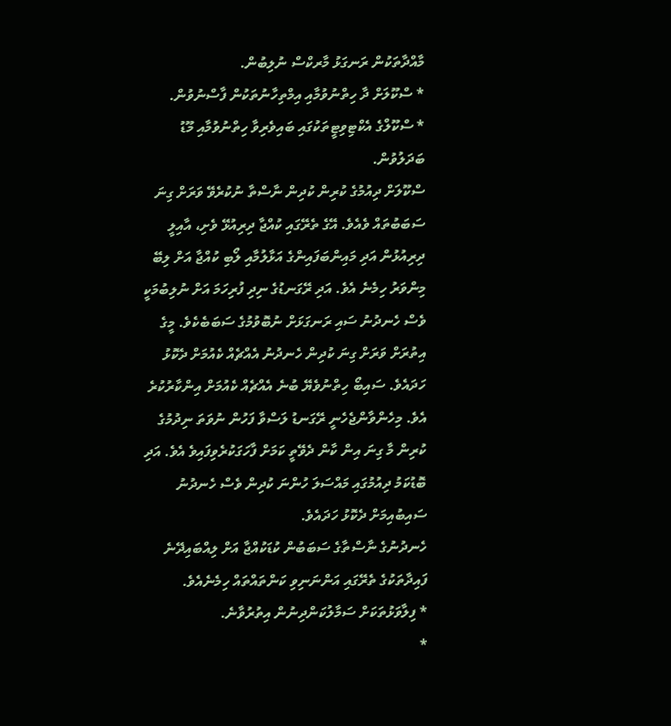މާއްދާތަކުން ރަނގަޅު މާރކްސް ނުލިބުން.
* ސްކޫލަށް ދާ ހިތްނުވުމާއި އިމްތިހާނުތަކުން ފާސްނުވުން.
* ސްކޫލްގެ އެކްޓިވިޓީތަކުގައި ބައިވެރިވާ ހިތްނުވުމާއި މޫޑު ބަދަލުވުން.
ސްކޫލަށް ދިއުމުގެ ކުރިން ކުދިން ނާސްތާ ނުކުރެވޭ ވަރަށް ގިނަ ސަބަބުތައް ވެއެވެ. އޭގެ ތެރޭގައި ކުއްޖާ ދިރިއުޅޭ ވެށި، އާއިލީ ދިރިއުޅުން އަދި މައިންބަފައިންގެ އަޅާލުމާއި ލޯބި ކުއްޖާ އަށް ލިބޭ މިންވަރު ހިމެނެ އެވެ. އަދި ރޭގަނޑުގެ ނިދި ފުރިހަމަ އަށް ނުލިބުމަކީ ވެސް ހެނދުނު ސައި ރަނގަޅަށް ނުބޮވުމުގެ ސަބަބެކެވެ. މީގެ އިތުރަށް ވަރަށް ގިނަ ކުދިން ހެނދުނު އެއްޗެއް ކެއުމަށް ދެކޮޅު ހަދައެވެ. ސައިބޯ ހިތްނުވެޔޭ ބުނެ އެއްޗެއް ކެއުމަށް އިންކާރުކުރެ އެވެ. މިހެންވާންޖެހެނީ ރޭގަނޑު ލަސްވާ ފަހުން ނުވަތަ ނިދުމުގެ ކުރިން މާ ގިނަ އިން ކާން ދެވޭތީ ކަމަށް ފާހަގަކުރެވިފައިވެ އެވެ. އަދި ބޮޑުކަމު ދިއުމުގައި މައްސަލަ ހުންނަ ކުދިން ވެސް ހެނދުނު ސައިބުއިމަށް ދެކޮޅު ހަދައެވެ.
ހެނދުނުގެ ނާސްތާގެ ސަބަބުން ކުޑަކުއްޖާ އަށް ލިއްބައިދޭނެ ފައިދާތަކުގެ ތެރޭގައި އަންނަނިވި ކަންތައްތައް ހިމެނެއެވެ.
* ފިލާވަޅުތަކަށް ސަމާލުކަންދިނުން އިތުރުވާނެ.
*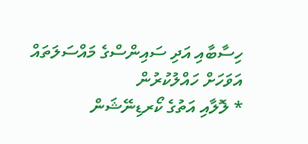ހިސާބާއި އަދި ސައިންސްގެ މައްސަލަތައް އަވަހަށް ހައްލުކުރުން
* ލޮލާއި އަތުގެ ކޯރޑިނޭޝަން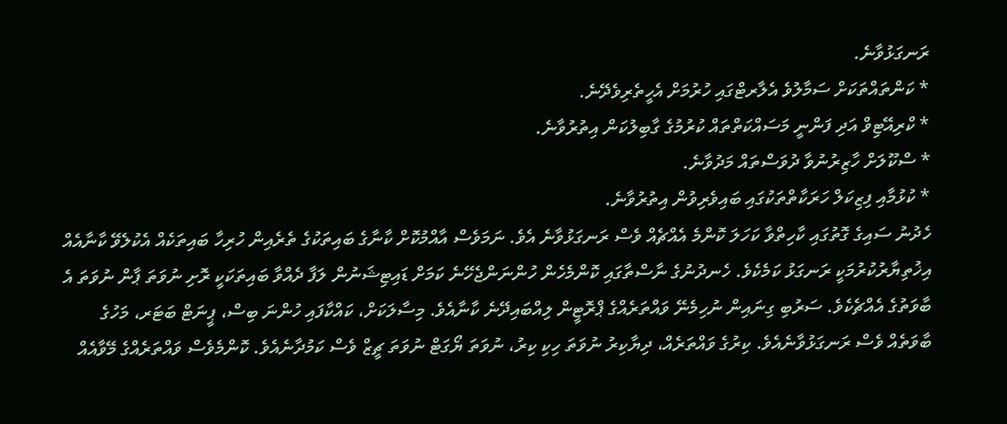ރަނގަޅުވާނެ.
* ކަންތައްތަކަށް ސަމާލުވެ އެލާރޓްގައި ހުރުމަށް އެހީތެރިވެދޭނެ.
* ކްރިއޭޓިވް އަދި ފަންނީ މަސައްކަތްތައް ކުރުމުގެ ގާބިލުކަން އިތުރުވާނެ.
* ސްކޫލަށް ހާޒިރުނުވާ ދުވަސްތައް މަދުވާނެ.
* ކުޅުމާއި ފިޒިކަލް ހަރަކާތްތަކުގައި ބައިވެރިވުން އިތުރުވާނެ.
ހެދުނު ސައިގެ ގޮތުގައި ކާހިތްވާ ކަހަލަ ކޮންމެ އެއްޗެއް ވެސް ރަނގަޅުވާނެ އެވެ. ނަމަވެސް އާއްމުކޮށް ކާނާގެ ބައިތަކުގެ ތެރެއިން ހުރިހާ ބައިތަކެއް އެކުލެވޭ ކާނާއެއް އިޚުތިޔާރުކުރުމަކީ ރަނގަޅު ކަމެކެވެ. ހެނދުނުގެ ނާސްތާގައި ކޮންމެހެން ހުންނަންޖެހޭނެ ކަމަށް ޑައިޓިޝަނުން ލަފާ ދެއްވާ ބައިތަކަކީ ރޮށި ނުވަތަ ޕާން ނުވަތަ އެ ބާވަތުގެ އެއްޗެކެވެ. ސަރުބި ގިނައިން ނުހިމެނޭ ވައްތަރެއްގެ ޕްރޮޓީން ލިއްބައިދޭނެ ކާނާއެވެ. މިސާލަކަށް، ކައްކާފައި ހުންނަ ބިސް، ޕީނަޓް ބަޓަރ، މަހުގެ ބާވަތެއް ވެސް ރަނގަޅުވާނެއެވެ. ކިރުގެ ވައްތަރެއް، ދިޔާކިރު ނުވަތަ ހިކި ކިރު، ނުވަތަ ޔޯގަޓް ނުވަތަ ޗީޒް ވެސް ކަމުދާނެއެވެ. ކޮންމެވެސް ވައްތަރެއްގެ މޭވާއެއް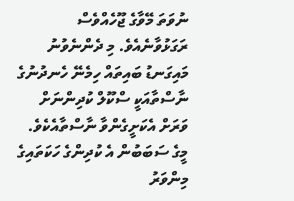ނުވަތަ މޭވާގެ ޖޫހެއްވެސް ރަގަޅުވާނެއެވެ. މި ދެންނެވުނު މައިގަނޑު ބައިތައް ހިމެނޭ ހެނދުނުގެ ނާސްތާއަކީ ސްކޫލް ކުދިންނަށް ވަރަށް އެކަށީގެންވާ ނާސްތާއެކެވެ. މީގެ ސަބަބުން އެ ކުދިންގެ ހަކަތައިގެ މިންވަރު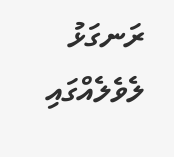ރަނގަޅު ލެވެލެއްގައި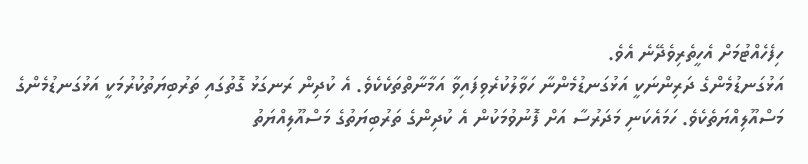ހިފެހެއްޓުމަށް އެހީތެރިވެދޭނެ އެވެ.
އަޅުގަނޑުމެންގެ ދަރިންނަކީ އަޅުގަނޑުމެންނާ ހަވާލުކުރެވިފައިވާ އަމާނާތްތަކެކެވެ. އެ ކުދިން ރަނގަޅު ގޮތުގައި ތަރުބިޔަތުކުރުމަކީ އަޅުގަނޑުމެންގެ މަސްއޫލިއްޔަތެކެވެ. ހަމައެކަނި މަދަރުސާ އަށް ފޮނުވުމަކުން އެ ކުދިންގެ ތަރުބިޔަތުގެ މަސްއޫލިއްޔަތު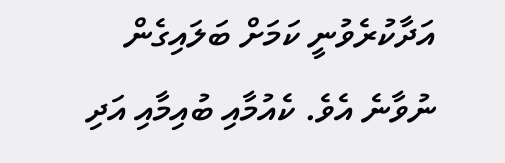އަދާކުރެވުނީ ކަމަށް ބަލައިގެން ނުވާނެ އެވެ. ކެއުމާއި ބުއިމާއި އަދި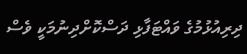ދިރިއުޅުމުގެ ވައްޓަފާޅި ދަސްކޮށްދިނުމަކީ ވެސް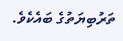ތަރުބިޔަތުގެ ބައެކެވެ.